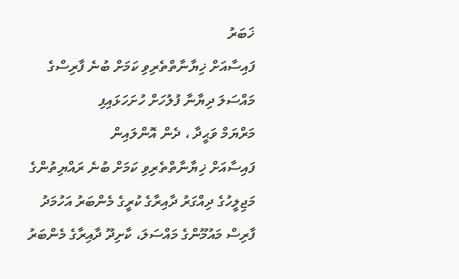ޚަބަރު
ފައިސާއަށް ޚިޔާނާތްތެރިވި ކަމަށް ބުނެ ފާރިސްގެ މައްސަލަ ދިޔާނާ ފުލުހަށް ހުށަހަޅައިފި
މަރްޔަމް ވަޙީދާ ، ދެން އޮންލައިން
ފައިސާއަށް ޚިޔާނާތްތެރިވި ކަމަށް ބުނެ ރައްޔިތުންގެ މަޖިލީހުގެ ދިއްގަރު ދާއިރާގެ ކުރީގެ މެންބަރު އަހުމަދު ފާރިސް މައުމޫންގެ މައްސަލަ، ކާށިދޫ ދާއިރާގެ މެންބަރު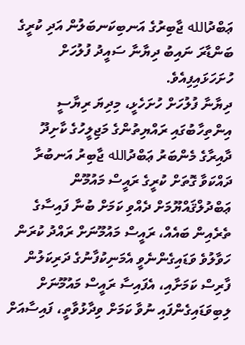ޢަބްދުالله ޖާބިރުގެ އަނބިކަނބަލުން އަދި ކުރީގެ ބަންޑާރަ ނައިބު ދިޔާނާ ސައީދު ފުލުހަށް ހުށަހަޅައިފިއެވެ.
ދިޔާނާ ފުލުހަށް ހުށަހެޅީ، މިދިޔަ ރިޔާސީ އިންތިހާބުގައި ރައްޔިތުންގެ މަޖިލީހުގެ ކާށިދޫ ދާއިރާގެ މެންބަރު ޢަބްދުالله ޖާބިރު އަނބުރާ ދައްކަވާ ގޮތަށް ކުރީގެ ރައީސް މައުމޫން ޢަބްދުލްޤައްޔޫމަށް ދެއްވި ކަމަށް ބުނާ ފައިސާގެ ތެރެއިން ބައެއް، ރައީސް މައުމޫނަށް ރައްދު ކުރަން ހަވާލުވެ ވަޑައިގެންނެވީ އެމަނިކުފާނުގެ ދަރިކަލުން ފާރިސް ކަމަށާއި، އެފައިސާ ރައީސް މައުމޫނަށް ލިބިވަޑައިގެންފައި ނުވާ ކަމަށް ވިދާޅުވާތީ، ފައިސާއަށް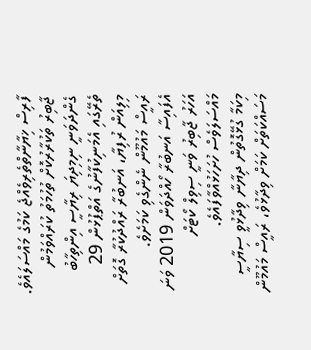ފާރިސް ޚިޔާނާތްތެރިވެއްޖެ ކަމުގެ މައްސަލައެވެ.
ޖާބިރު ތަކުރާރުކޮށް ތުހުމަތު ކުރައްވަމުން ގެންދަވަނީ ނިމިދިޔަ ރިޔާސީ އިންތިހާބު ތެރޭގައި އެމަނިކުފާނުގެ އަތްޕުޅުން 29 މިލިއަން ރުފިޔާ، އަނބުރާ ރައްދުކުރާ ގޮތަށް ރައީސް މައުމޫން ނެންގެވި ކަމަށެވެ.
އެފައިސާ އަނބުރާ ހޯއްދަވަން 2019 ވަނަ އަހަރު ޖާބިރު ވަނީ ސިވިލް ކޯޓަށް މައްސަލަވެސް ހުށަހަޅުއްވާފައެވެ.
މިކަމާ ގުޅޭގޮތުން ދިޔާނާ ވިދާޅުވީ ސިޔާސީ މަސައްކަތަށް ކަމަށް ވިދާޅުވެ، ރައީސް މައުމޫން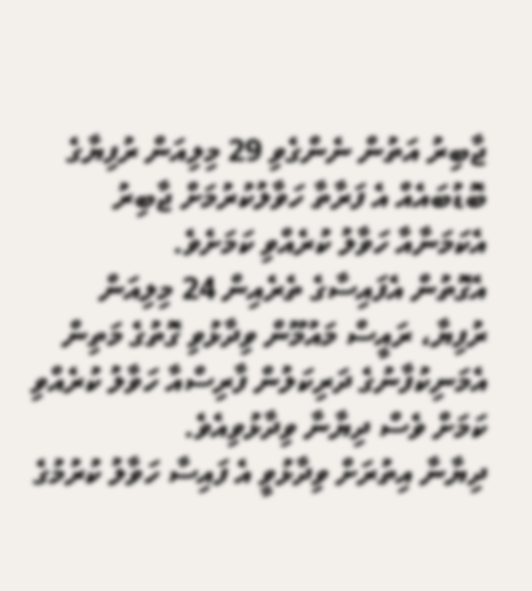ޖާބިރު އަތުން ނެންގެވި 29 މިލިއަން ރުފިޔާގެ ބޮޑުބައެއް އެ ފަރާތާ ހަވާލުކުރުމަށް ޖާބިރު އެކަމަނާއާ ހަވާލު ކުރެއްވި ކަމަށެވެ.
އެގޮތުން އެފައިސާގެ ތެރެއިން 24 މިލިއަން ރުފިޔާ، ރައީސް މައުމޫން ވިދާޅުވި ގޮތުގެ މަތިން އެމަނިކުފާނުގެ ދަރިކަލުން ފާރިސްއާ ހަވާލު ކުރެއްވި ކަމަށް ވެސް ދިޔާނާ ވިދާޅުވިއެވެ.
ދިޔާނާ އިތުރަށް ވިދާޅުވީ އެ ފައިސާ ހަވާލު ކުރުމުގެ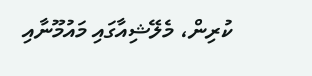ކުރިން، މެލޭޝިއާގައި މައުމޫނާއި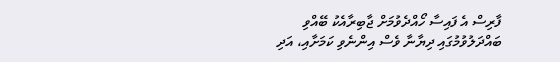ފާރިސް އެ ފައިސާ ހޯއްދެވުމަށް ޖާބިރާއެކު ބޭއްވި ބައްދަލުވުމުގައި ދިޔާނާ ވެސް އިންނެވި ކަމަށާއި، އަދި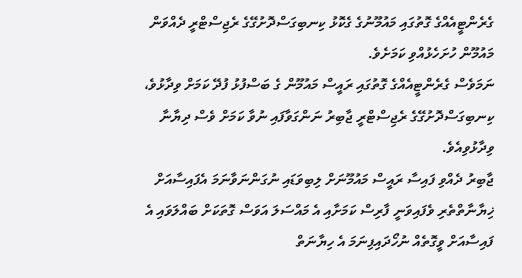ގެރެންޓީއެއްގެ ގޮތުގައި މައުމޫނުގެ ގެކޮޅު ކިނބިގަސްދޮށުގޭގެ ރެޖިސްޓްރީ ދެއްވަން މައުމޫން ހުށަހެޅުއްވި ކަމަށެވެ.
ނަމަވެސް ގެރެންޓީއެއްގެ ގޮތުގައި ރައީސް މައުމޫން ގެ ބަސްފުޅު ފުދޭ ކަމަށް ވިދާޅުވެ، ކިނބިގަސްދޮށުގޭގެ ރެޖިސްޓްރީ ޖާބިރު ނަންގަވާފައި ނުވާ ކަމަށް ވެސް ދިޔާނާ ވިދާޅުވިއެވެ.
ޖާބިރު ދެއްވި ފައިސާ ރައީސް މައުމޫނަށް ލިބިވަޑައި ނުގަންނަވާނަމަ އެފައިސާއަށް ޚިޔާނާތްތެރި ވެފައިވަނީ ފާރިސް ކަމަށާއި އެ މައްސަލަ އަވަސް ގޮތަކަށް ބައްލަވައި އެ ފައިސާއަށް ވީގޮތެއް ނުހޯދައިފިނަމަ އެ ހިޔާނަތް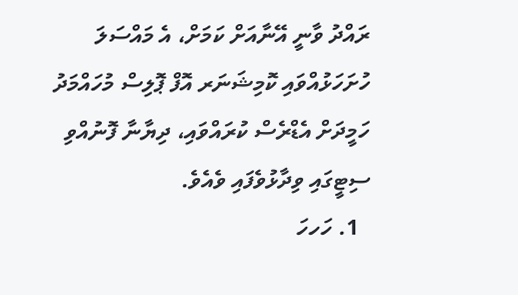ރައްދު ވާނީ އޭނާއަށް ކަމަށް، އެ މައްސަލަ ހުށަހަޅުއްވައި ކޮމިޝަނަރ އޮފް ޕޮލިސް މުހައްމަދު ހަމީދަށް އެޑްރެސް ކުރައްވައި، ދިޔާނާ ފޮނުއްވި ސިޓީގައި ވިދާޅުވެފައި ވެއެވެ.
  1. ހަހހަ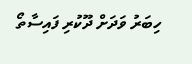ހިބަރު ވަދަށް ދޫކުރި ފައިސާތޯ